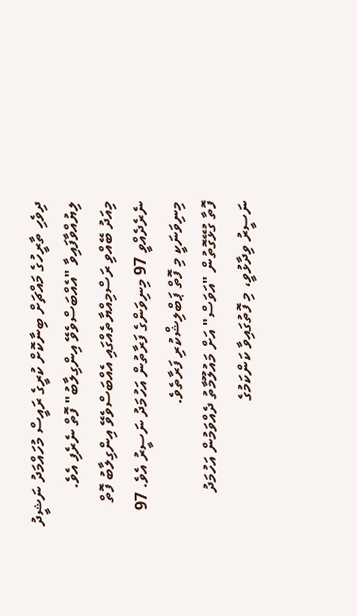ދިވެހި ތާރީހުގެ މައްޗަށް ބިނާކޮށް ކުރީގެ ރައީސް މުހައްމަދު ނަޝީދު ލިޔުއްވާފައިވާ "އެއްބަސްވެވޭ އިންގިލާބު" ފޮތް ނެރެފި އެވެ.
މިއަދު ބޭއްވި ރަސްމިއްޔާތެއްގައި އެއްބަސްވެވޭ އިންގިލާބު ފޮތް ނެރެދެއްވީ 97 މިނިވަންގެ ފަރާތުން އަހުމަދު ނަސީރު އެވެ. 97 މިނިވަނަކީ މި ފޮތް ޕަބްލިޝްކުރި ފަރާތެވެ.
ފޮތާ ގުޅޭގޮތުން "އަވަސް" އަށް މައުލޫމާތު ދެއްވަމުން އަހުމަދު ނަސީރު ވިދާޅުވީ، މި ފޮތުގައިވާ ކަންކަމުގެ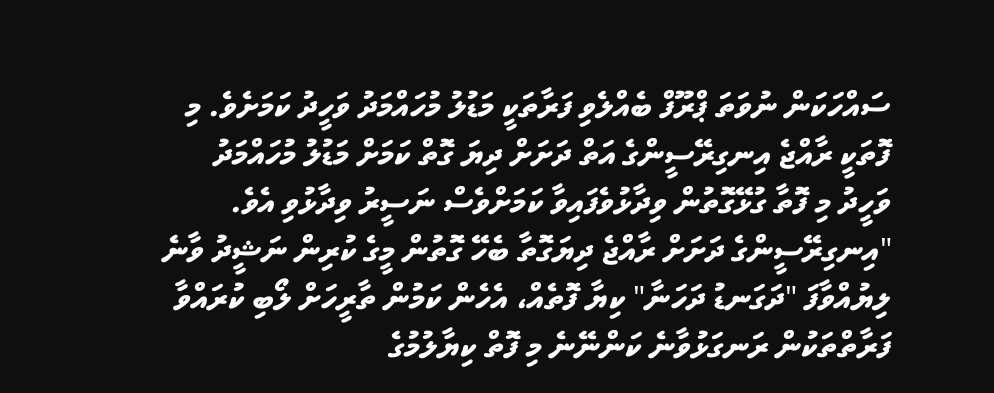ސައްހަކަން ނުވަތަ ޕްރޫފް ބެއްލެވި ފަރާތަކީ މަޑުލު މުހައްމަދު ވަހީދު ކަމަށެވެ. މި ފޮތަކީ ރާއްޖެ އިނގިރޭސީންގެ އަތް ދަށަށް ދިޔަ ގޮތް ކަމަށް މަޑުލު މުހައްމަދު ވަހީދު މި ފޮތާ ގުޅޭގޮތުން ވިދާޅުވެފައިވާ ކަމަށްވެސް ނަސީރު ވިދާޅުވި އެވެ.
"އިނގިރޭސީންގެ ދަށަށް ރާއްޖެ ދިޔަގޮތާ ބެހޭ ގޮތުން މީގެ ކުރިން ނަޝީދު ވާނެ ލިޔުއްވާފަ "ދަގަނޑު ދަހަނާ" ކިޔާ ފޮތެއް، އެހެން ކަމުން ތާރީހަށް ލޯބި ކުރައްވާ ފަރާތްތަކުން ރަނގަޅުވާނެ ކަންނޭނެ މި ފޮތް ކިޔާލުމުގެ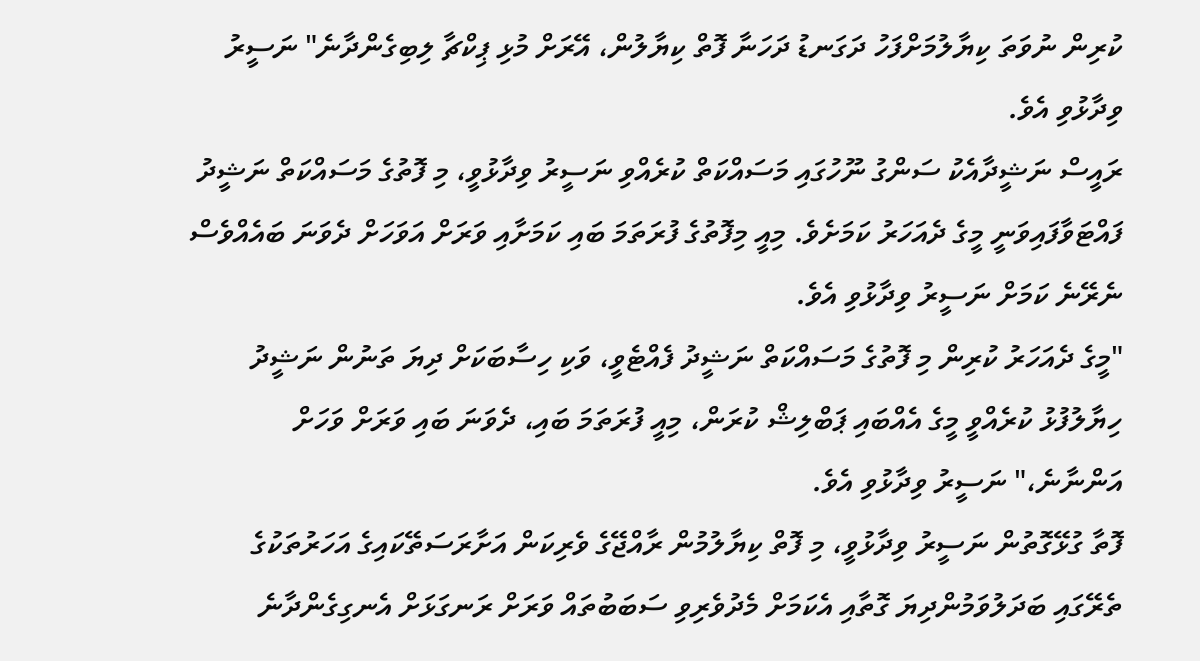ކުރިން ނުވަތަ ކިޔާލުމަށްފަހު ދަގަނޑު ދަހަނާ ފޮތް ކިޔާލުން، އޭރަށް މުޅި ޕިކްޗާ ލިބިގެންދާނެ" ނަސީރު ވިދާޅުވި އެވެ.
ރައީސް ނަޝީދާއެކު ސަންގު ނޫހުގައި މަސައްކަތް ކުރެއްވި ނަސީރު ވިދާޅުވީ، މި ފޮތުގެ މަސައްކަތް ނަޝީދު ފައްޓަވާފައިވަނީ މީގެ ދެއަހަރު ކަމަށެވެ. މިއީ މިފޮތުގެ ފުރަތަމަ ބައި ކަމަށާއި ވަރަށް އަވަހަށް ދެވަނަ ބައެއްވެސް ނެރޭނެ ކަމަށް ނަސީރު ވިދާޅުވި އެވެ.
"މީގެ ދެއަހަރު ކުރިން މި ފޮތުގެ މަސައްކަތް ނަޝީދު ފެއްޓެވީ، ވަކި ހިސާބަކަށް ދިޔަ ތަނުން ނަޝީދު ހިޔާލުފުޅު ކުރެއްވީ މީގެ އެއްބައި ޕަބްލިޝް ކުރަން، މިއީ ފުރަތަމަ ބައި، ދެވަނަ ބައި ވަރަށް ވަހަށް އަންނާނެ،" ނަސީރު ވިދާޅުވި އެވެ.
ފޮތާ ގުޅޭގޮތުން ނަސީރު ވިދާޅުވީ، މި ފޮތް ކިޔާލުމުން ރާއްޖޭގެ ވެރިކަން އަށާރަސަތޭކައިގެ އަހަރުތަކުގެ ތެރޭގައި ބަދަލުވަމުންދިޔަ ގޮތާއި އެކަމަށް މެދުވެރިވި ސަބަބުތައް ވަރަށް ރަނގަޅަށް އެނގިގެންދާނެ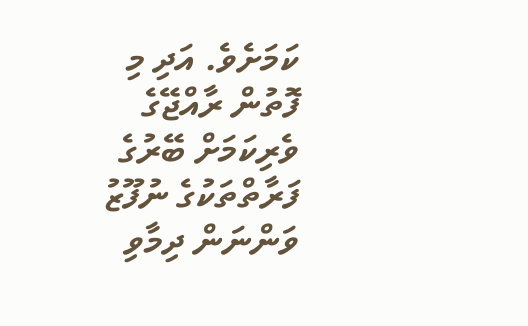ކަމަށެވެ. އަދި މި ފޮތުން ރާއްޖޭގެ ވެރިކަމަށް ބޭރުގެ ފަރާތްތަކުގެ ނުފޫޒު ވަންނަން ދިމާވި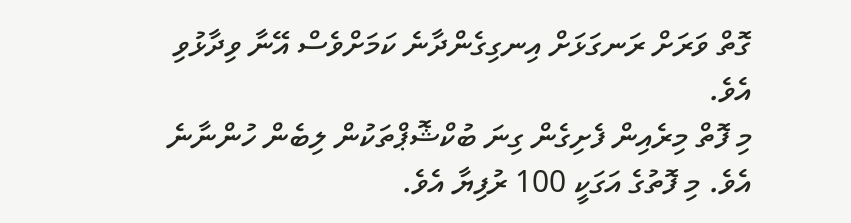ގޮތް ވަރަށް ރަނގަޅަށް އިނގިގެންދާނެ ކަމަށްވެސް އޭނާ ވިދާޅުވި އެވެ.
މި ފޮތް މިރެއިން ފެށިގެން ގިނަ ބުކްޝޮޕްތަކުން ލިބެން ހުންނާނެ އެވެ. މި ފޮތުގެ އަގަކީ 100 ރުފިޔާ އެވެ.